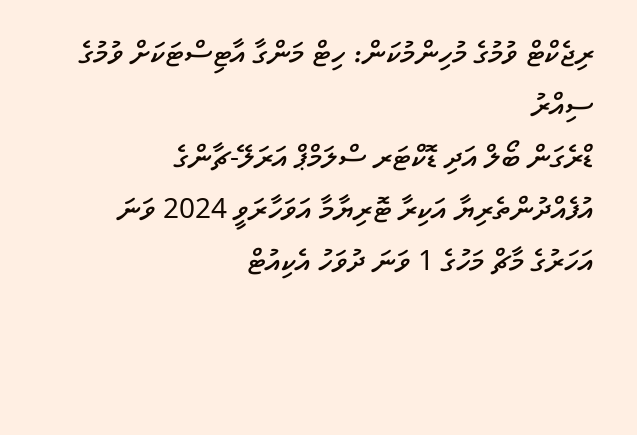ރިޖެކްޓް ވުމުގެ މުހިންމުކަން: ހިޓް މަންގާ އާޓިސްޓަކަށް ވުމުގެ ސިއްރު
ޑްރެގަން ބޯލް އަދި ޑޮކްޓަރ ސްލަމްޕް އަރަލޭ-ޗާންގެ އުފެއްދުންތެރިޔާ އަކިރާ ޓޮރިޔާމާ އަވަހާރަވީ 2024 ވަނަ އަހަރުގެ މާޗް މަހުގެ 1 ވަނަ ދުވަހު އެކިއުޓް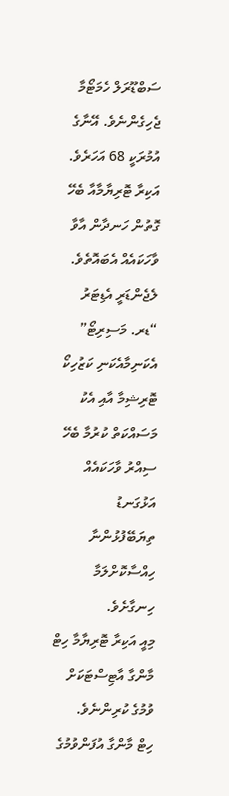ސަބްޑޫރަލް ހެމަޓޯމާ ޖެހިގެންނެވެ. އޭނާގެ އުމުރަކީ 68 އަހަރެވެ.
އަކިރާ ޓޮރިޔާމާއާ ބެހޭ ގޮތުން ހަނދާން އާވާ ވާހަކައެއް އެބައޮތެވެ.
ލެޖެންޑަރީ އެޑިޓަރު “ޑރ. މަސިރިޓޯ” އެކަނިމާއެކަނި ކަޒުހިކޯ ޓޮރިޝިމާ އާއި އެކު މަސައްކަތް ކުރުމާ ބެހޭ ސިއްރު ވާހަކައެއް އަޅުގަނޑު ތިޔަބޭފުޅުންނާ ހިއްސާކޮށްލަމާ ހިނގާށެވެ.
މިއީ އަކިރާ ޓޮރިޔާމާ ހިޓް މާންގާ އާޓިސްޓަކަށް ވުމުގެ ކުރިންނެވެ.
ހިޓް މާންގާ އުފަންވުމުގެ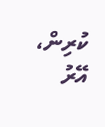ކުރިން، އޭރު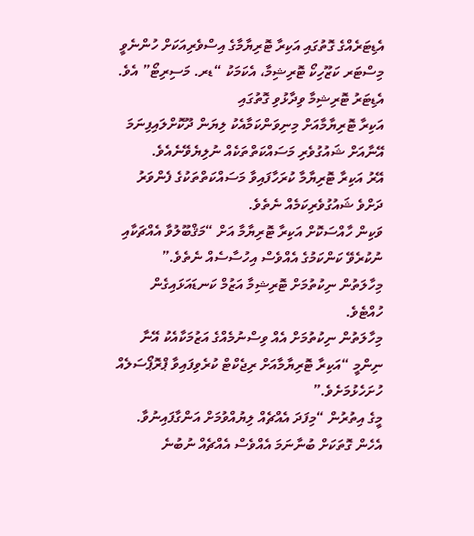އެޑިޓަރެއްގެ ގޮތުގައި އަކިރާ ޓޮރިޔާމާގެ އިސްވެރިއަކަށް ހުންނެވީ މިސްޓަރ ކަޒޫހިކޯ ޓޮރިޝިމާ، އެކަމަކު “ޑރ. މަސިރިޓޯ” އެވެ.
އެޑިޓަރު ޓޮރިޝިމާ ވިދާޅުވި ގޮތުގައި
އަކިރާ ޓޮރިޔާމާއަށް މިނިވަންކަމާއެކު ލިޔަން ދޫކޮށްލައިފިނަމަ އޭނާއަށް ޝައުގުވެރި މަސައްކަތްތަކެއް ނުލިޔެވޭނެއެވެ.
އޭރު އަކިރާ ޓޮރިޔާމާ ކުރަހާފައިވާ މަސައްކަތްތަކުގެ ފެންވަރު ދަށްވެ ޝައުގުވެރިކަމެއް ނެތެވެ.
ވަކިން ހާއްސަކޮށް އަކިރާ ޓޮރިޔާމާ އަށް “މަޤްބޫލުވާ އެއްޗަކާއި ނުކުރެވޭ ކަންކަމުގެ އެއްވެސް އިހުސާސެއް ނެތެވެ.”
މިހާލަތުން ނިކުތުމަށް ޓޮރިޝިމާ އަޒުމް ކަނޑައަޅައިގެން ހުއްޓެވެ.
މިހާލަތުން ނިކުތުމަށް އެއް ވިސްނުމެއްގެ އަޒުމަކާއެކު އޭނާ ނިންމީ “އަކިރާ ޓޮރިޔާމާއަށް ރިޖެކްޓް ކުރެވިފައިވާ ޕްރޮޕޯސަލެއް ހުށަހެޅުމަށެވެ.”
މީގެ އިތުރުން “މިފަދަ އެއްޗެއް ލިޔުއްވުމަށް އަންގާފައިނުވާ. އެހެން ގޮތަކަށް ބުނާނަމަ އެއްވެސް އެއްޗެއް ނުބުނެ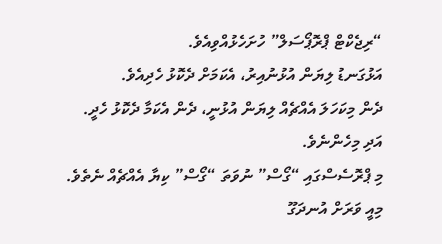“ރިޖެކްޓް ޕްރޮޕޯސަލް” ހުށަހެޅުއްވިއެވެ.
އަޅުގަނޑު ލިޔަން އުޅުނުއިރު، އެކަމަށް ދެކޮޅު ހެދިއެވެ.
ދެން މިކަހަލަ އެއްޗެއް ލިޔަން އުޅުނީ، ދެން އެކަމާ ދެކޮޅު ހެދީ.
އަދި މިހެންނެވެ.
މި ޕްރޮސެސްގައި “ގޯސް” ނުވަތަ “ގޯސް” ކިޔާ އެއްޗެއް ނެތެވެ.
މިއީ ވަރަށް އުނދަގޫ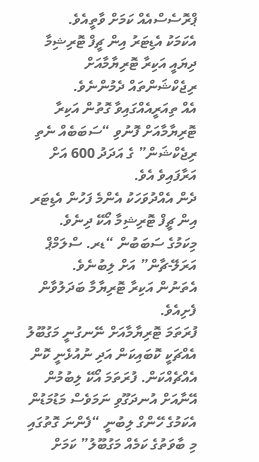ޕްރޮސެސްއެއް ކަމަށް ވާތީއެވެ.
އެކަމަކު އެޑިޓަރު އިން ޗީފް ޓޮރިޝިމާ ދިޔައީ އަކިރާ ޓޮރިޔާމާއަށް ރިޖެކްޝަންތައް ދެމުންނެވެ.
އެއް ތިއަރީއެއްގައިވާ ގޮތުން އަކިރާ ޓޮރިޔާމާއަށް ފޮނުވި “ސަބަބެއް ނެތި ރިޖެކްޝަން” ގެ އަދަދު 600 އަށް އަރާފައިވެ އެވެ.
ދެން އެއްދުވަހަކު އެންމެ ފަހުން އެޑިޓަރ އިން ޗީފް ޓޮރިޝިމާ އޯކޭ ދިނެވެ.
މިކަމުގެ ސަބަބުން “ޑރ. ސްލަމްޕް އަރަލޭ-ޗާން” އަށް ލިބުނެވެ.
އެތަނުން އަކިރާ ޓޮރިޔާމާ ބަދަލުވާން ފެށިއެވެ.
ފުރަތަމަ ޓޮރިޔާމާއަށް ނޭނގުނީ މަގުބޫލު އެއްޗަކީ ކޮބައިކަން އަދި ނުއުޅެނީ ކޮން އެއްޗެއްކަން. ފުރަތަމަ އޯކޭ ލިބުމުން އޭނާއަށް އުނދަގޫވި ނަމަވެސް މަޑުމަޑުން އެކަމުގެ ހޭންގް ލިބުނީ “ފެންނަ ގޮތުގައި މި ބާވަތުގެ ކަމެއް މަގުބޫލު” ކަމަށް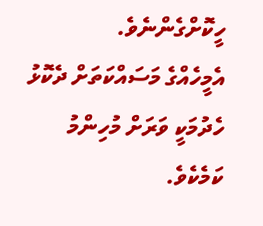ހީކޮށްގެންނެވެ.
އެމީހެއްގެ މަސައްކަތަށް ދެކޮޅު ހެދުމަކީ ވަރަށް މުހިންމު ކަމެކެވެ.